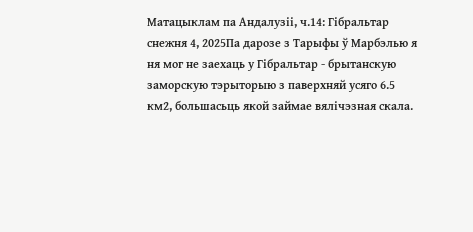Матацыклам па Андалузіі, ч.14: Гібральтар
снежня 4, 2025Па дарозе з Тарыфы ў Марбэлью я ня мог не заехаць у Гібральтар - брытанскую заморскую тэрыторыю з паверхняй усяго 6.5 км2, большасьць якой займае вялічэзная скала.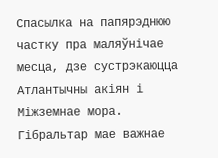Спасылка на папярэднюю частку пра маляўнічае месца, дзе сустрэкаюцца Атлантычны акіян і Міжземнае мора.
Гібральтар мае важнае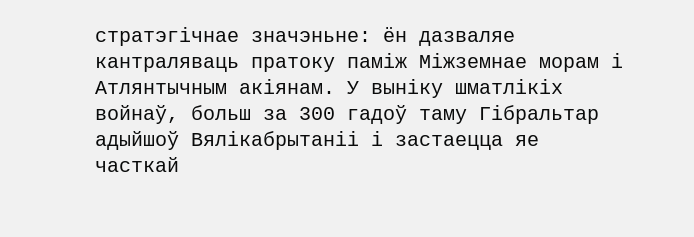стратэгічнае значэньне: ён дазваляе кантраляваць пратоку паміж Міжземнае морам і Атлянтычным акіянам. У выніку шматлікіх войнаў, больш за 300 гадоў таму Гібральтар адыйшоў Вялікабрытаніі і застаецца яе часткай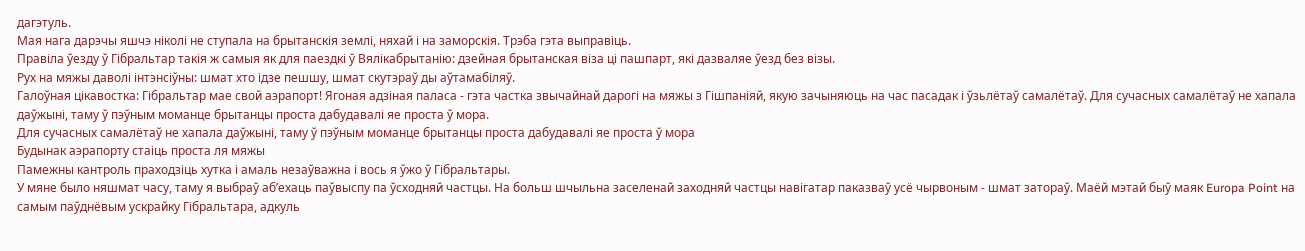дагэтуль.
Мая нага дарэчы яшчэ ніколі не ступала на брытанскія землі, няхай і на заморскія. Трэба гэта выправіць.
Правіла ўезду ў Гібральтар такія ж самыя як для паездкі ў Вялікабрытанію: дзейная брытанская віза ці пашпарт, які дазваляе ўезд без візы.
Рух на мяжы даволі інтэнсіўны: шмат хто ідзе пешшу, шмат скутэраў ды аўтамабіляў.
Галоўная цікавостка: Гібральтар мае свой аэрапорт! Ягоная адзіная паласа - гэта частка звычайнай дарогі на мяжы з Гішпаніяй, якую зачыняюць на час пасадак і ўзьлётаў самалётаў. Для сучасных самалётаў не хапала даўжыні, таму ў пэўным моманце брытанцы проста дабудавалі яе проста ў мора.
Для сучасных самалётаў не хапала даўжыні, таму ў пэўным моманце брытанцы проста дабудавалі яе проста ў мора
Будынак аэрапорту стаіць проста ля мяжы
Памежны кантроль праходзіць хутка і амаль незаўважна і вось я ўжо ў Гібральтары.
У мяне было няшмат часу, таму я выбраў аб’ехаць паўвыспу па ўсходняй частцы. На больш шчыльна заселенай заходняй частцы навігатар паказваў усё чырвоным - шмат затораў. Маёй мэтай быў маяк Europa Point на самым паўднёвым ускрайку Гібральтара, адкуль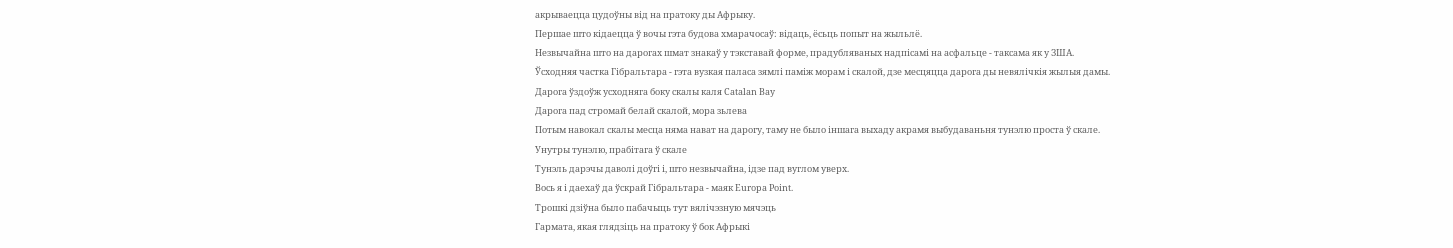акрываецца цудоўны від на пратоку ды Афрыку.
Першае што кідаецца ў вочы гэта будова хмарачосаў: відаць, ёсьць попыт на жыльлё.
Незвычайна што на дарогах шмат знакаў у тэкставай форме, прадубляваных надпісамі на асфальце - таксама як у ЗША.
Ўсходняя частка Гібральтара - гэта вузкая паласа зямлі паміж морам і скалой, дзе месцяцца дарога ды невялічкія жылыя дамы.
Дарога ўздоўж усходняга боку скалы каля Catalan Bay
Дарога пад стромай белай скалой, мора зьлева
Потым навокал скалы месца няма нават на дарогу, таму не было іншага выхаду акрамя выбудаваньня тунэлю проста ў скале.
Унутры тунэлю, прабітага ў скале
Тунэль дарэчы даволі доўгі і, што незвычайна, ідзе пад вуглом уверх.
Вось я і даехаў да ўскрай Гібральтара - маяк Europa Point.
Трошкі дзіўна было пабачыць тут вялічэзную мячэць
Гармата, якая глядзіць на пратоку ў бок Афрыкі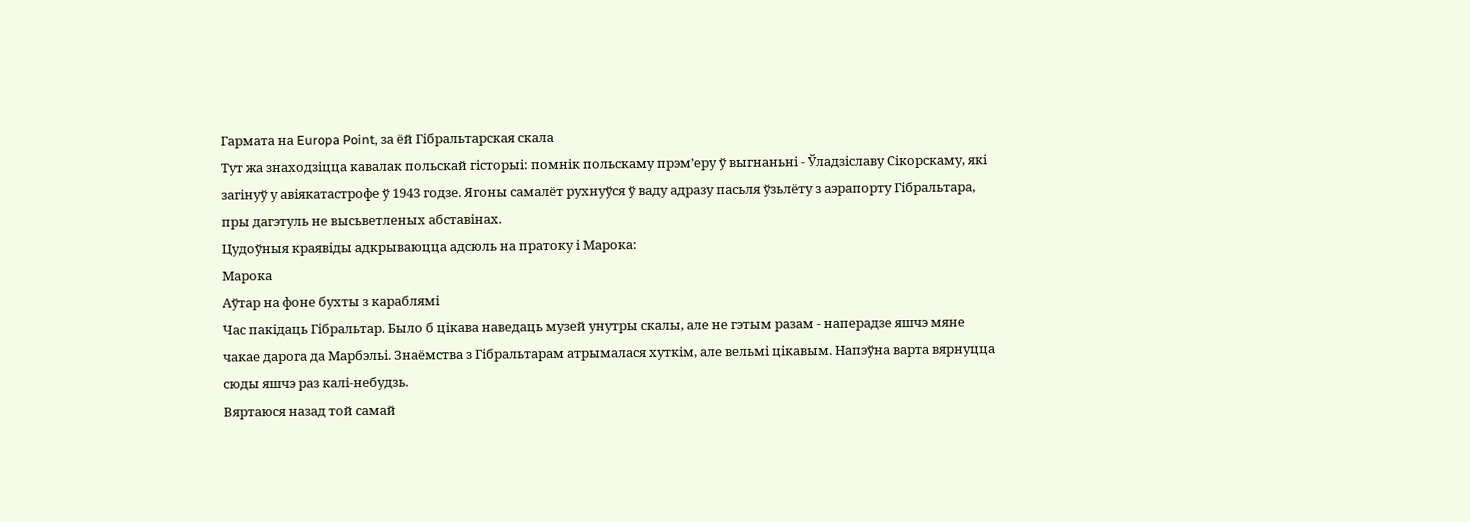Гармата на Europa Point, за ёй Гібральтарская скала
Тут жа знаходзіцца кавалак польскай гісторыі: помнік польскаму прэм’еру ў выгнаньні - Ўладзіславу Сікорскаму, які загінуў у авіякатастрофе ў 1943 годзе. Ягоны самалёт рухнуўся ў ваду адразу пасьля ўзьлёту з аэрапорту Гібральтара, пры дагэтуль не высьветленых абставінах.
Цудоўныя краявіды адкрываюцца адсюль на пратоку і Марока:
Марока
Аўтар на фоне бухты з караблямі
Час пакідаць Гібральтар. Было б цікава наведаць музей унутры скалы, але не гэтым разам - наперадзе яшчэ мяне чакае дарога да Марбэльі. Знаёмства з Гібральтарам атрымалася хуткім, але вельмі цікавым. Напэўна варта вярнуцца сюды яшчэ раз калі-небудзь.
Вяртаюся назад той самай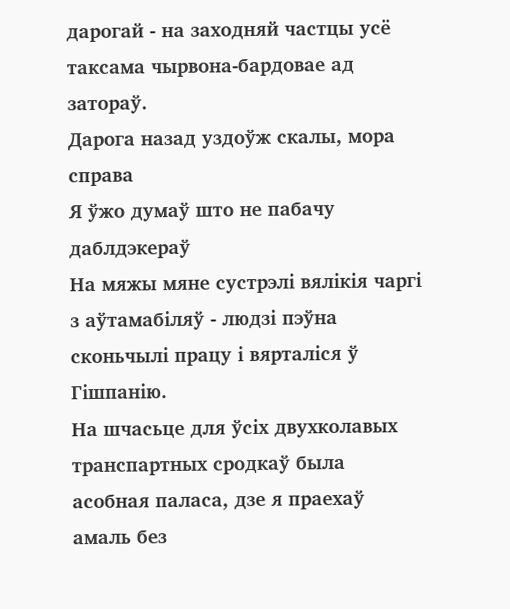дарогай - на заходняй частцы усё таксама чырвона-бардовае ад затораў.
Дарога назад уздоўж скалы, мора справа
Я ўжо думаў што не пабачу даблдэкераў
На мяжы мяне сустрэлі вялікія чаргі з аўтамабіляў - людзі пэўна сконьчылі працу і вярталіся ў Гішпанію.
На шчасьце для ўсіх двухколавых транспартных сродкаў была асобная паласа, дзе я праехаў амаль без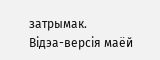затрымак.
Відэа-версія маёй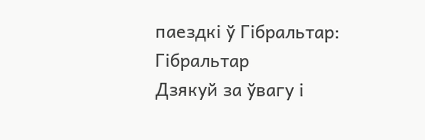паездкі ў Гібральтар:
Гібральтар
Дзякуй за ўвагу і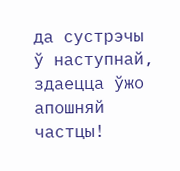да сустрэчы ў наступнай, здаецца ўжо апошняй частцы!